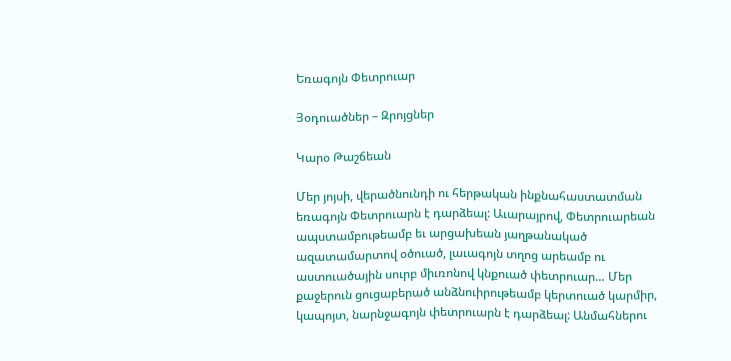Եռագոյն Փետրուար

Յօդուածներ – Զրոյցներ

Կարօ Թաշճեան

Մեր յոյսի, վերածնունդի ու հերթական ինքնահաստատման եռագոյն Փետրուարն է դարձեալ: Աւարայրով, Փետրուարեան ապստամբութեամբ եւ արցախեան յաղթանակած ազատամարտով օծուած, լաւագոյն տղոց արեամբ ու աստուածային սուրբ միւռոնով կնքուած փետրուար… Մեր քաջերուն ցուցաբերած անձնուիրութեամբ կերտուած կարմիր, կապոյտ, նարնջագոյն փետրուարն է դարձեալ: Անմահներու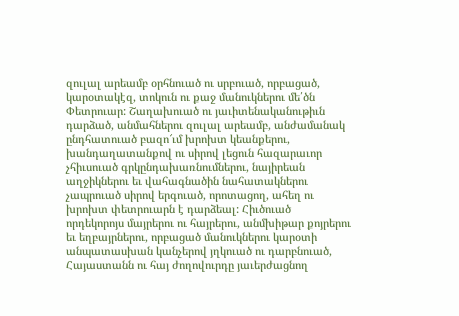զուլալ արեամբ օրհնուած ու սրբուած, որբացած, կարօտակէզ, տոկուն ու քաջ մանուկներու մե՛ծն Փետրուար: Շաղախուած ու յաւիտենականութիւն դարձած, անմահներու զուլալ արեամբ, անժամանակ ընդհատուած բազո՜ւմ խրոխտ կեանքերու, խանդաղատանքով ու սիրով լեցուն հազարաւոր չհիւսուած գրկընդախառնումներու, նայիրեան աղջիկներու եւ վահագնածին նահատակներու չապրուած սիրով երգուած, որոտացող, ահեղ ու խրոխտ փետրուարն է դարձեալ: Հիւծուած որդեկորոյս մայրերու ու հայրերու, անմխիթար քոյրերու եւ եղբայրներու, որբացած մանուկներու կարօտի անպատասխան կանչերով յղկուած ու դարբնուած, Հայաստանն ու հայ ժողովուրդը յաւերժացնող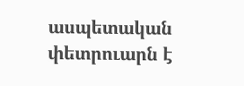ասպետական փետրուարն է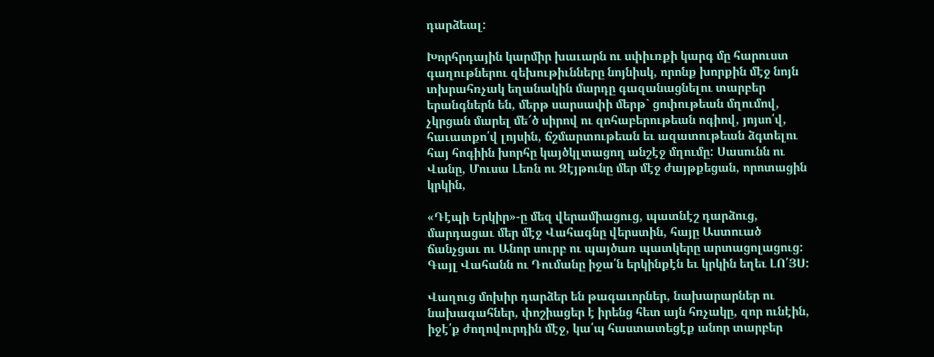դարձեալ:

Խորհրդային կարմիր խաւարն ու սփիւռքի կարգ մը հարուստ գաղութներու զեխութիւնները նոյնիսկ, որոնք խորքին մէջ նոյն տխրահռչակ եղանակին մարդը գազանացնելու տարբեր երանգներն են, մերթ սարսափի մերթ` ցոփութեան մղումով, չկրցան մարել մե՜ծ սիրով ու զոհաբերութեան ոգիով, յոյսո՛վ, հաւատքո՛վ լոյսին, ճշմարտութեան եւ ազատութեան ձգտելու հայ հոգիին խորհը կայծկլտացող անշէջ մղումը: Սասունն ու Վանը, Մուսա Լեռն ու Զէյթունը մեր մէջ ժայթքեցան, որոտացին կրկին,

«Դէպի Երկիր»-ը մեզ վերամիացուց, պատնէշ դարձուց, մարդացաւ մեր մէջ Վահագնը վերստին, հայը Աստուած ճանչցաւ ու Անոր սուրբ ու պայծառ պատկերը արտացոլացուց: Գայլ Վահանն ու Դումանը իջա՛ն երկինքէն եւ կրկին եղեւ ԼՈ՛ՅՍ:

Վաղուց մոխիր դարձեր են թագաւորներ, նախարարներ ու նախագահներ, փոշիացեր է իրենց հետ այն հռչակը, զոր ունէին, իջէ՛ք ժողովուրդին մէջ, կա՛պ հաստատեցէք անոր տարբեր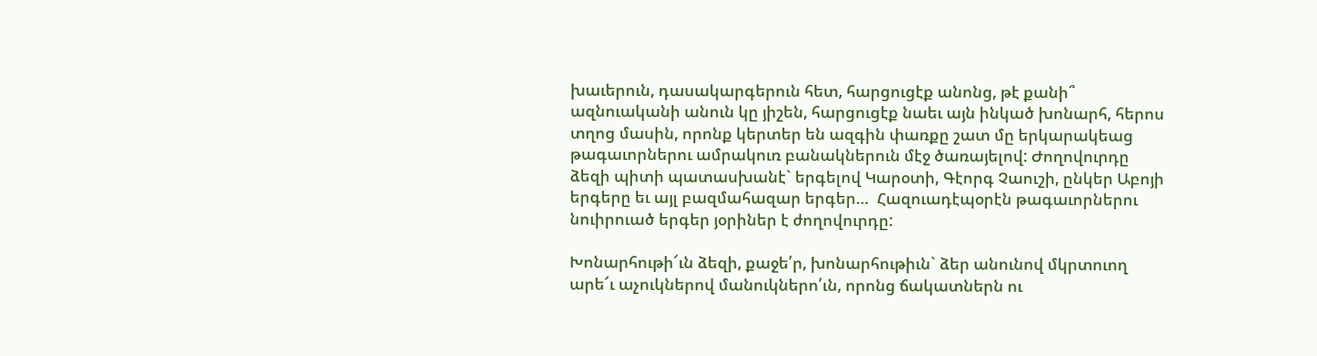խաւերուն, դասակարգերուն հետ, հարցուցէք անոնց, թէ քանի՞ ազնուականի անուն կը յիշեն, հարցուցէք նաեւ այն ինկած խոնարհ, հերոս տղոց մասին, որոնք կերտեր են ազգին փառքը շատ մը երկարակեաց  թագաւորներու ամրակուռ բանակներուն մէջ ծառայելով: Ժողովուրդը ձեզի պիտի պատասխանէ` երգելով Կարօտի, Գէորգ Չաուշի, ընկեր Աբոյի երգերը եւ այլ բազմահազար երգեր…  Հազուադէպօրէն թագաւորներու նուիրուած երգեր յօրիներ է ժողովուրդը:

Խոնարհութի՜ւն ձեզի, քաջե՛ր, խոնարհութիւն` ձեր անունով մկրտուող արե՜ւ աչուկներով մանուկներո՛ւն, որոնց ճակատներն ու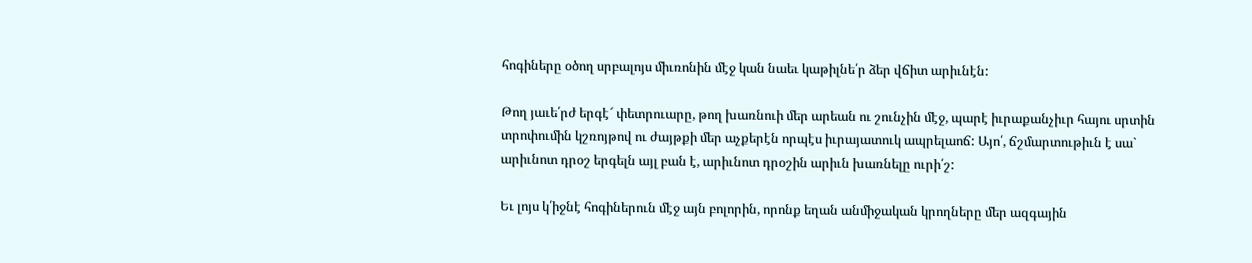հոգիները օծող սրբալոյս միւռոնին մէջ կան նաեւ կաթիլնե՛ր ձեր վճիտ արիւնէն:

Թող յաւե՛րժ երգէ՜ փետրուարը, թող խառնուի մեր արեան ու շունչին մէջ, պարէ իւրաքանչիւր հայու սրտին տրոփումին կշռոյթով ու ժայթքի մեր աչքերէն որպէս իւրայատուկ ապրելաոճ: Այո՛, ճշմարտութիւն է սա` արիւնոտ դրօշ երգելն այլ բան է, արիւնոտ դրօշին արիւն խառնելը ուրի՛շ:

Եւ լոյս կ՛իջնէ հոգիներուն մէջ այն բոլորին, որոնք եղան անմիջական կրողները մեր ազգային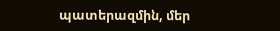պատերազմին, մեր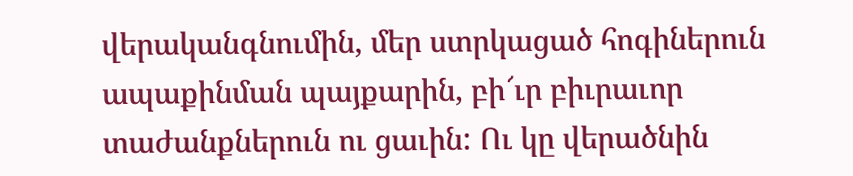վերականգնումին, մեր ստրկացած հոգիներուն ապաքինման պայքարին, բի՜ւր բիւրաւոր տաժանքներուն ու ցաւին: Ու կը վերածնին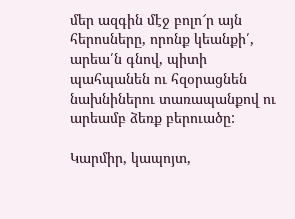մեր ազգին մէջ բոլո՜ր այն հերոսները, որոնք կեանքի՛, արեա՛ն գնով, պիտի պահպանեն ու հզօրացնեն նախնիներու տառապանքով ու արեամբ ձեռք բերուածը:

Կարմիր, կապոյտ,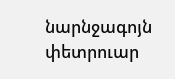նարնջագոյն փետրուար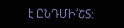է ԸՆԴՄԻ՛ՇՏ: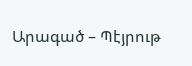Արագած – Պէյրութ